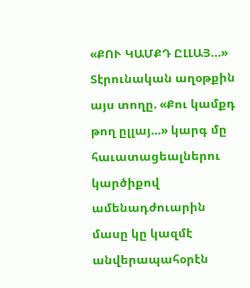«ՔՈՒ ԿԱՄՔԴ ԸԼԼԱՅ…»
Տէրունական աղօթքին այս տողը. «Քու կամքդ թող ըլլայ…» կարգ մը հաւատացեալներու կարծիքով ամենադժուարին մասը կը կազմէ անվերապահօրէն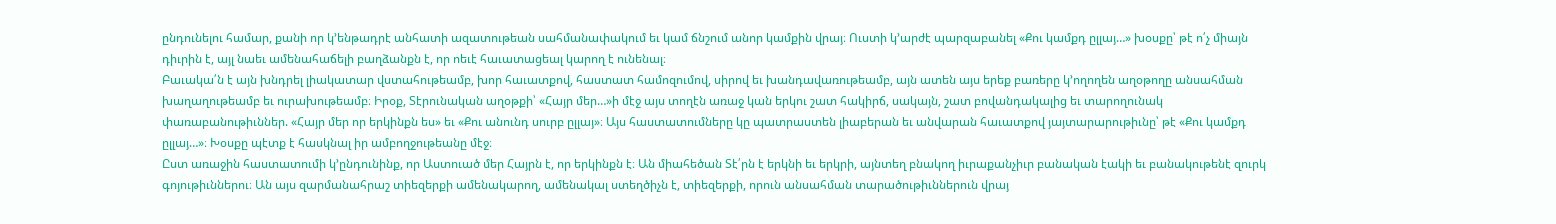ընդունելու համար, քանի որ կ՚ենթադրէ անհատի ազատութեան սահմանափակում եւ կամ ճնշում անոր կամքին վրայ։ Ուստի կ՚արժէ պարզաբանել «Քու կամքդ ըլլայ…» խօսքը՝ թէ ո՛չ միայն դիւրին է, այլ նաեւ ամենահաճելի բաղձանքն է, որ ոեւէ հաւատացեալ կարող է ունենալ։
Բաւակա՛ն է այն խնդրել լիակատար վստահութեամբ, խոր հաւատքով, հաստատ համոզումով, սիրով եւ խանդավառութեամբ, այն ատեն այս երեք բառերը կ՚ողողեն աղօթողը անսահման խաղաղութեամբ եւ ուրախութեամբ։ Իրօք, Տէրունական աղօթքի՝ «Հայր մեր…»ի մէջ այս տողէն առաջ կան երկու շատ հակիրճ, սակայն, շատ բովանդակալից եւ տարողունակ փառաբանութիւններ. «Հայր մեր որ երկինքն ես» եւ «Քու անունդ սուրբ ըլլայ»։ Այս հաստատումները կը պատրաստեն լիաբերան եւ անվարան հաւատքով յայտարարութիւնը՝ թէ «Քու կամքդ ըլլայ…»։ Խօսքը պէտք է հասկնալ իր ամբողջութեանը մէջ։
Ըստ առաջին հաստատումի կ՚ընդունինք, որ Աստուած մեր Հայրն է, որ երկինքն է։ Ան միահեծան Տէ՛րն է երկնի եւ երկրի, այնտեղ բնակող իւրաքանչիւր բանական էակի եւ բանակութենէ զուրկ գոյութիւններու։ Ան այս զարմանահրաշ տիեզերքի ամենակարող, ամենակալ ստեղծիչն է, տիեզերքի, որուն անսահման տարածութիւններուն վրայ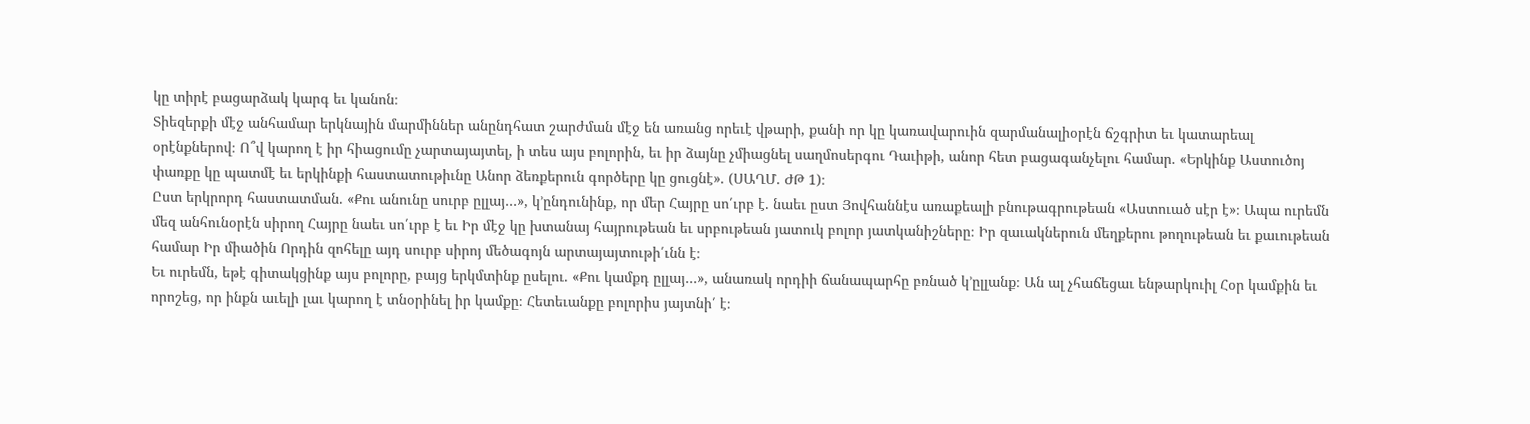կը տիրէ բացարձակ կարգ եւ կանոն։
Տիեզերքի մէջ անհամար երկնային մարմիններ անընդհատ շարժման մէջ են առանց որեւէ վթարի, քանի որ կը կառավարուին զարմանալիօրէն ճշգրիտ եւ կատարեալ օրէնքներով։ Ո՞վ կարող է իր հիացումը չարտայայտել, ի տես այս բոլորին, եւ իր ձայնը չմիացնել սաղմոսերգու Դաւիթի, անոր հետ բացագանչելու համար. «Երկինք Աստուծոյ փառքը կը պատմէ եւ երկինքի հաստատութիւնը Անոր ձեռքերուն գործերը կը ցուցնէ». (ՍԱՂՄ. ԺԹ 1)։
Ըստ երկրորդ հաստատման. «Քու անունը սուրբ ըլլայ…», կ՚ընդունինք, որ մեր Հայրը սո՛ւրբ է. նաեւ ըստ Յովհաննէս առաքեալի բնութագրութեան «Աստուած սէր է»։ Ապա ուրեմն մեզ անհունօրէն սիրող Հայրը նաեւ սո՛ւրբ է եւ Իր մէջ կը խտանայ հայրութեան եւ սրբութեան յատուկ բոլոր յատկանիշները։ Իր զաւակներուն մեղքերու թողութեան եւ քաւութեան համար Իր միածին Որդին զոհելը այդ սուրբ սիրոյ մեծագոյն արտայայտութի՛ւնն է։
Եւ ուրեմն, եթէ գիտակցինք այս բոլորը, բայց երկմտինք ըսելու. «Քու կամքդ ըլլայ…», անառակ որդիի ճանապարհը բռնած կ՚ըլլանք։ Ան ալ չհաճեցաւ ենթարկուիլ Հօր կամքին եւ որոշեց, որ ինքն աւելի լաւ կարող է տնօրինել իր կամքը։ Հետեւանքը բոլորիս յայտնի՛ է։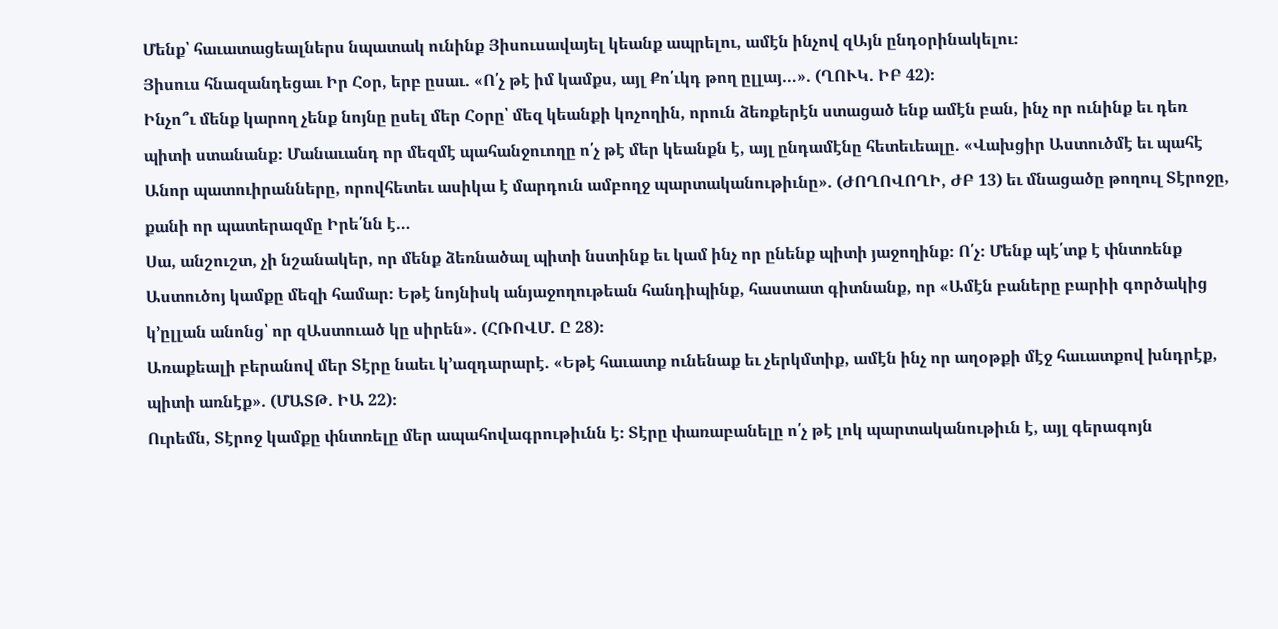Մենք՝ հաւատացեալներս նպատակ ունինք Յիսուսավայել կեանք ապրելու, ամէն ինչով զԱյն ընդօրինակելու։
Յիսուս հնազանդեցաւ Իր Հօր, երբ ըսաւ. «Ո՛չ թէ իմ կամքս, այլ Քո՛ւկդ թող ըլլայ…». (ՂՈՒԿ. ԻԲ 42)։
Ինչո՞ւ մենք կարող չենք նոյնը ըսել մեր Հօրը՝ մեզ կեանքի կոչողին, որուն ձեռքերէն ստացած ենք ամէն բան, ինչ որ ունինք եւ դեռ պիտի ստանանք։ Մանաւանդ որ մեզմէ պահանջուողը ո՛չ թէ մեր կեանքն է, այլ ընդամէնը հետեւեալը. «Վախցիր Աստուծմէ եւ պահէ Անոր պատուիրանները, որովհետեւ ասիկա է մարդուն ամբողջ պարտականութիւնը». (ԺՈՂՈՎՈՂԻ, ԺԲ 13) եւ մնացածը թողուլ Տէրոջը, քանի որ պատերազմը Իրե՛նն է…
Սա, անշուշտ, չի նշանակեր, որ մենք ձեռնածալ պիտի նստինք եւ կամ ինչ որ ընենք պիտի յաջողինք։ Ո՛չ։ Մենք պէ՛տք է փնտռենք Աստուծոյ կամքը մեզի համար։ Եթէ նոյնիսկ անյաջողութեան հանդիպինք, հաստատ գիտնանք, որ «Ամէն բաները բարիի գործակից կ՚ըլլան անոնց՝ որ զԱստուած կը սիրեն». (ՀՌՈՎՄ. Ը 28)։
Առաքեալի բերանով մեր Տէրը նաեւ կ՚ազդարարէ. «Եթէ հաւատք ունենաք եւ չերկմտիք, ամէն ինչ որ աղօթքի մէջ հաւատքով խնդրէք, պիտի առնէք». (ՄԱՏԹ. ԻԱ 22)։
Ուրեմն, Տէրոջ կամքը փնտռելը մեր ապահովագրութիւնն է։ Տէրը փառաբանելը ո՛չ թէ լոկ պարտականութիւն է, այլ գերագոյն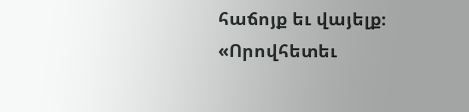հաճոյք եւ վայելք։
«Որովհետեւ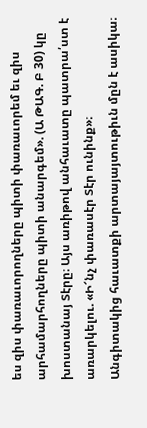ես զիս փառաւորողները պիտի փառաւորեմ եւ զիս արհամարհողները պիտի անարգեմ». (Ա ԹԱԳ. Բ 30) կը խոստանայ Տէրը։ Այս առիթով անհաւատը պատրա՛ստ է առարկելու. «Ի՜նչ փառասէր Տէր ունինք»։
Անգիտակից հաւատքի արտայայտութիւն մըն է ասիկա։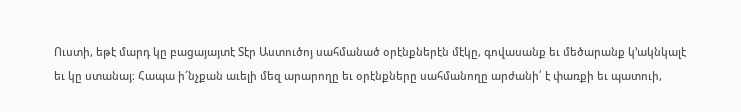Ուստի, եթէ մարդ կը բացայայտէ Տէր Աստուծոյ սահմանած օրէնքներէն մէկը, գովասանք եւ մեծարանք կ՚ակնկալէ եւ կը ստանայ։ Հապա ի՜նչքան աւելի մեզ արարողը եւ օրէնքները սահմանողը արժանի՛ է փառքի եւ պատուի,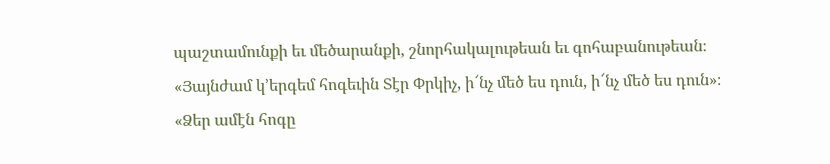պաշտամունքի եւ մեծարանքի, շնորհակալութեան եւ գոհաբանութեան։
«Յայնժամ կ՚երգեմ հոգեւին Տէր Փրկիչ, ի՜նչ մեծ ես դուն, ի՜նչ մեծ ես դուն»։
«Ձեր ամէն հոգը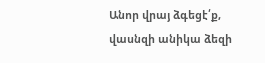Անոր վրայ ձգեցէ՛ք, վասնզի անիկա ձեզի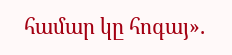համար կը հոգայ».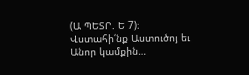(Ա ՊԵՏՐ. Ե 7)։
Վստահի՛նք Աստուծոյ եւ Անոր կամքին…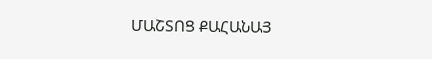ՄԱՇՏՈՑ ՔԱՀԱՆԱՅ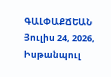ԳԱԼՓԱՔՃԵԱՆ
Յուլիս 24, 2026, Իսթանպուլ